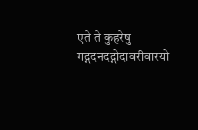एते ते कुहरेषु गद्गदनदद्गोदावरीवारयो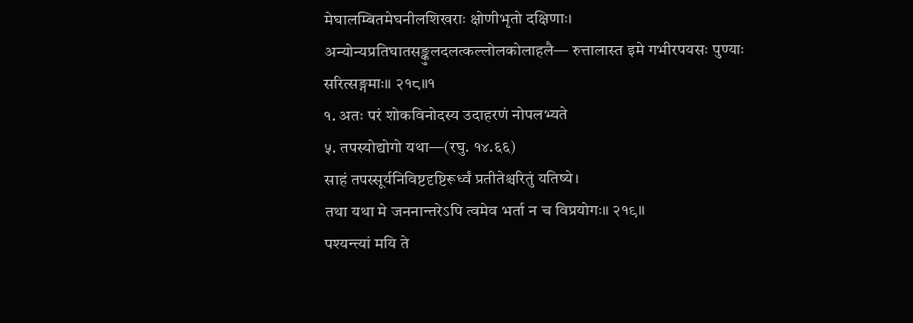मेघालम्बितमेघनीलशिखराः क्षोणीभृतो दक्षिणाः।
अन्योन्यप्रतिघातसङ्कुलदलत्कल्लोलकोलाहलै— रुत्तालास्त इमे गभीरपयसः पुण्याः सरित्सङ्गमाः॥ २१८॥१
१. अतः परं शोकविनोदस्य उदाहरणं नोपलभ्यते
५. तपस्योद्योगो यथा—(रघु. १४.६६)
साहं तपस्सूर्यनिविष्टदृष्टिरूर्ध्वं प्रतीतेश्चरितुं यतिष्ये।
तथा यथा मे जननान्तरेऽपि त्वमेव भर्ता न च विप्रयोगः॥ २१९॥
पश्यन्त्यां मयि ते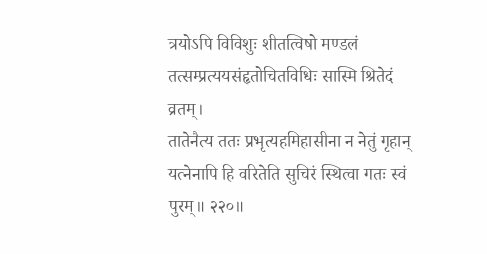त्रयोऽपि विविशुः शीतत्विषो मण्डलं तत्सम्प्रत्ययसंहृतोचितविधिः सास्मि श्रितेदं व्रतम्।
तातेनैत्य ततः प्रभृत्यहमिहासीना न नेतुं गृहान् यत्नेनापि हि वरितेति सुचिरं स्थित्वा गतः स्वं पुरम्॥ २२०॥